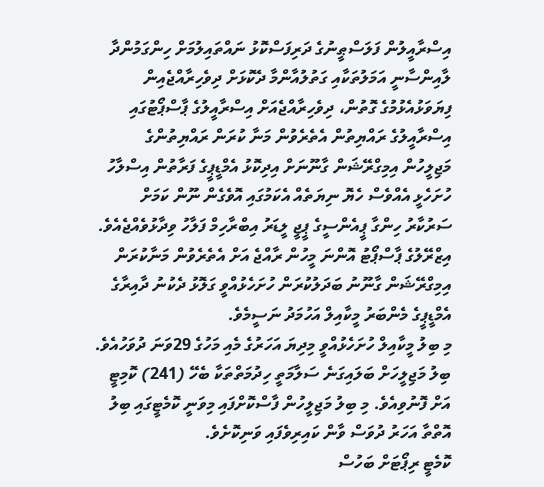އިސްރާއީލުން ފަލަސްޠީނުގެ ދަރިފަސްކޮޅު ނައްތައިލުމަށް ހިންގަމުންދާ ލާއިންސާނީ އަމަލުތަކާއި ގަތުލުއާންމާ ދެކޮޅަށް ދިވެހިރާއްޖެއިން ފިޔަވަޅުއެޅުމުގެ ގޮތުން، ދިވެހިރާއްޖެއަށް އިސްރާއީލުގެ ޕާސްޕޯޓުގައި އިސްރާއީލުގެ ރައްޔިތުން އެތެރެވުން މަނާ ކުރަން ރައްޔިތުންގެ މަޖިލީހުން އިމިގްރޭޝަން ގާނޫނަށް އިދިކޮޅު އެމްޑީޕީގެ ފަރާތުން އިސްލާހު ހުށަހެޅީ އެއްވެސް ހެޔޮ ނިޔަތެއް އެކަމުގައި އޮވެގެން ނޫން ކަމަށް ސަރުކާރު ހިންގާ ޕީއެންސީގެ ޕީޖީ ލީޑަރު އިބްރާހިމް ފަލާހު ވިދާޅުވެއްޖެއެވެ.
އިޒްރޭލުގެ ޕާސްޕޯޓު އޮންނަ މީހުން ރާއްޖެ އަށް އެތެރެވުން މަނާކުރަން އިމިގްރޭޝަން ގާނޫނު ބަދަލުކުރަން ހުށަހެޅުއްވީ ގަލޮޅު ދެކުނު ދާއިރާގެ އެމްޑީޕީގެ މެންބަރު މީކާއިލް އަހުމަދު ނަސީމެވެ.
މި ބިލު މީކާއިލް ހުށަހެޅުއްވީ މިދިޔަ އަހަރުގެ މެއި މަހުގެ 29ވަނަ ދުވަހުއެވެ. ބިލު މަޖިލީހަށް ބަލައިގަނެ ސަލާމަތީ ހިދުމަތްތަކާ ބެހޭ (241) ކޮމިޓީ އަށް ފޮނުވިއެވެ. މި ބިލު މަޖިލީހުން ފާސްކޮށްފައި މިވަނީ ކޮމެޓީގައި ބިލު އޮތްތާ އަހަރު ދުވަސް ވާން ކައިރިވެފައި ވަނިކޮށެވެ.
ކޮމެޓީ ރިޕޯޓަށް ބަހުސް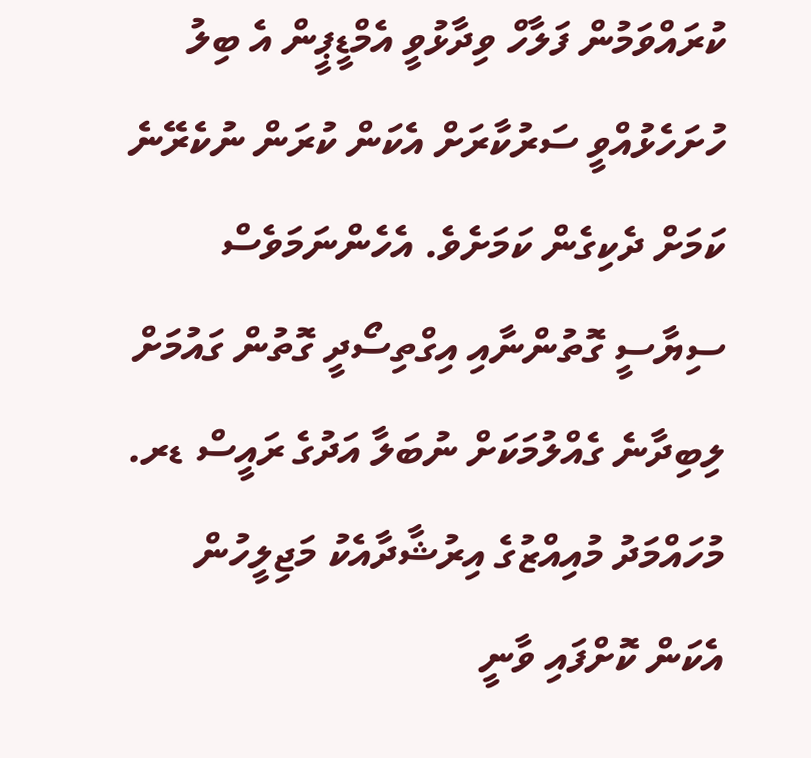ކުރައްވަމުން ފަލާހް ވިދާޅުވީ އެމްޑީޕީން އެ ބިލު ހުށަހެޅުއްވީ ސަރުކާރަށް އެކަން ކުރަން ނުކެރޭނެ ކަމަށް ދެކިގެން ކަމަށެވެ. އެހެންނަމަވެސް ސިޔާސީ ގޮތުންނާއި އިގްތިސޯދީ ގޮތުން ގައުމަށް ލިބިދާނެ ގެއްލުމަކަށް ނުބަލާ އަދުގެ ރައީސް ޑރ. މުހައްމަދު މުއިއްޒުގެ އިރުޝާދާއެކު މަޖިލީހުން އެކަން ކޮށްފައި ވާނީ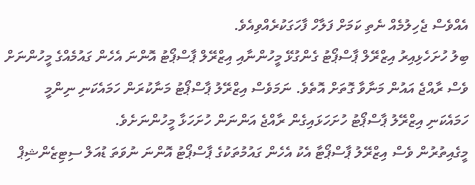އެއްވެސް ޖެހިލުމެއް ނެތި ކަމަށް ފަލާހް ފާހަގަކުރެއްވިއެވެ.
ބިލު ހުށަހެޅިއިރު އިޒްރޭލް ޕާސްޕޯޓު ގެންގުޅޭ މީހުންނާއި އިޒްރޭލް ޕާސްޕޯޓު އޮންނަ އެހެން ގައުމެއްގެ މީހުންނަށް ވެސް ރާއްޖެ އައުން މަނާވާ ގޮތަށް އޮތެވެ. ނަމަވެސް އިޒްރޭލު ޕާސްޕޯޓު މަނާކުރަން ހަމައެކަނި ނިންމީ ހަމައެކަނި އިޒްރޭލު ޕާސްޕޯޓު ހުށަހަޅައިގެން ރާއްޖެ އަންނަން ހުށަހަޅާ މީހުންނަށެވެ.
މީގެއިތުރުން ވެސް އިޒްރޭލު ޕާސްޕޯޓާ އެކު އެހެން ގައުމުތަކުގެ ޕާސްޕޯޓު އޮންނަ ނުވަތަ ޑުއަލް ސިޓިޒެންޝިޕް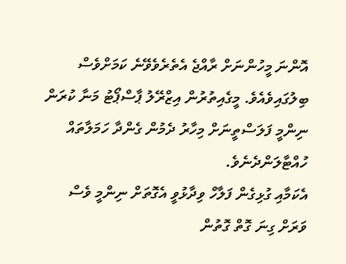އޮންނަ މީހުންނަށް ރާއްޖެ އެތެރެވެވޭނެ ކަމަށްވެސް ބިލުގައިވެއެވެ. މީގެއިތުރުން އިޒްރޭލު ޕާސްޕޯޓު މަނާ ކުރަން ނިންމީ ފަލަސްތީނަށް މިހާރު ދެމުން ގެންދާ ހަމަލާތައް ހުއްޓާލަންދެނެވެ.
އެކަމާއި ގުޅިގެން ފަލާހް ވިދާޅުވީ އެގޮތަށް ނިންމީ ވެސް ވަރަށް ގިނަ ގޮތް ގޮތުން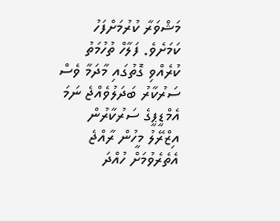މަޝްވަރާ ކުރުމަށްފަހު ކަމަށެވެ. ފަލާހް ތުހުމަތު ކުރެއްވި ގޮތުގައި މާދަމާ ވެސް ސަރުކާރު ބަދަލުވެއްޖެ ނަމަ އެމްޑީޕީގެ ސަރުކާރުން އިޒްރޭލު މީހުން ރާއްޖެ އެތެރެވުމަށް ހުއްދަ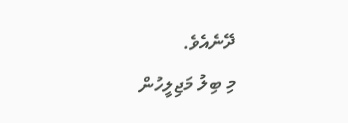ދޭނެއެވެ.
މި ބިލު މަޖިލީހުން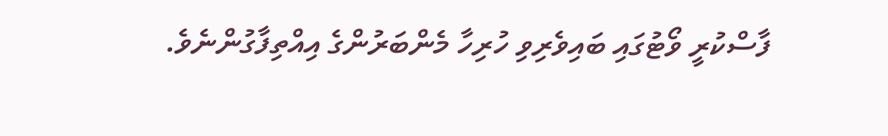ފާސްކުރީ ވޯޓުގައި ބައިވެރިވި ހުރިހާ މެންބަރުންގެ އިއްތިފާގުންނެވެ.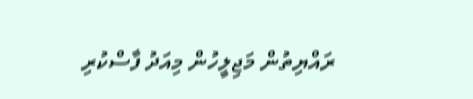ރައްޔިތުން މަޖިލީހުން މިއަދު ފާސްކުރި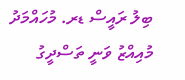ބިލު ރައީސް ޑރ. މުހައްމަދު މުއިއްޒު ވަނީ ތަސްދީގު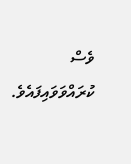ވެސް ކުރައްވަވައިފައެވެ.